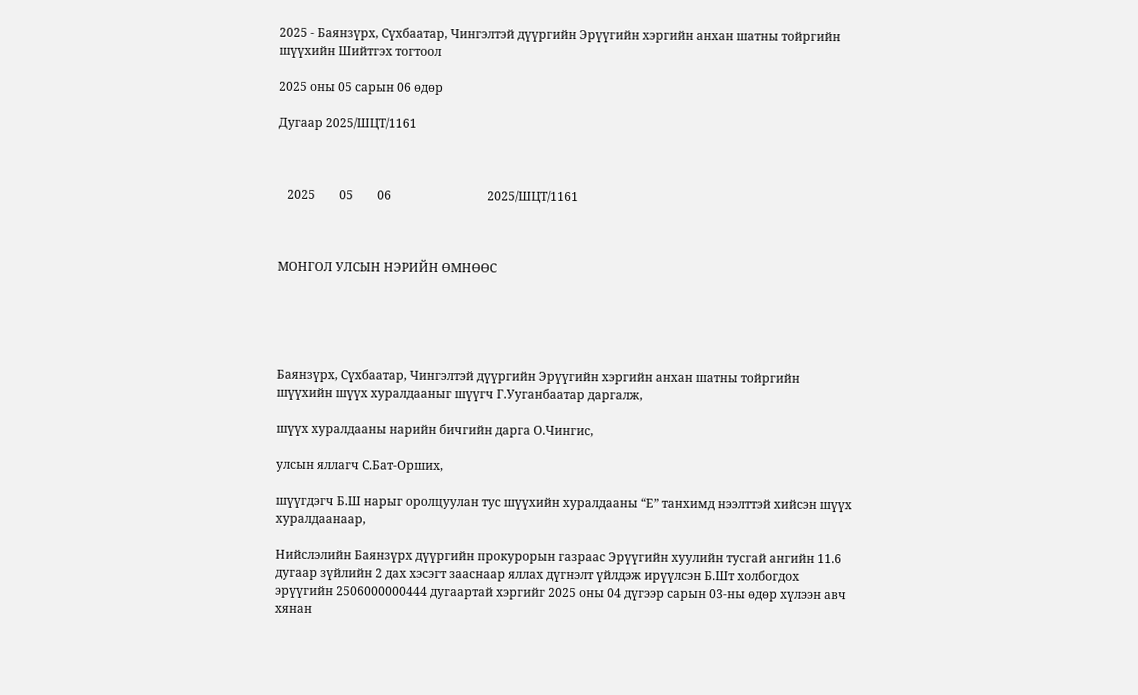2025 - Баянзүрх, Сүхбаатар, Чингэлтэй дүүргийн Эрүүгийн хэргийн анхан шатны тойргийн шүүхийн Шийтгэх тогтоол

2025 оны 05 сарын 06 өдөр

Дугаар 2025/ШЦТ/1161



   2025        05        06                                2025/ШЦТ/1161



МОНГОЛ УЛСЫН НЭРИЙН ӨМНӨӨС





Баянзүрх, Сүхбаатар, Чингэлтэй дүүргийн Эрүүгийн хэргийн анхан шатны тойргийн шүүхийн шүүх хуралдааныг шүүгч Г.Ууганбаатар даргалж,

шүүх хуралдааны нарийн бичгийн дарга О.Чингис,

улсын яллагч С.Бат-Орших,

шүүгдэгч Б.Ш нарыг оролцуулан тус шүүхийн хуралдааны “Е” танхимд нээлттэй хийсэн шүүх хуралдаанаар,

Нийслэлийн Баянзүрх дүүргийн прокурорын газраас Эрүүгийн хуулийн тусгай ангийн 11.6 дугаар зүйлийн 2 дах хэсэгт зааснаар яллах дүгнэлт үйлдэж ирүүлсэн Б.Шт холбогдох эрүүгийн 2506000000444 дугаартай хэргийг 2025 оны 04 дүгээр сарын 03-ны өдөр хүлээн авч хянан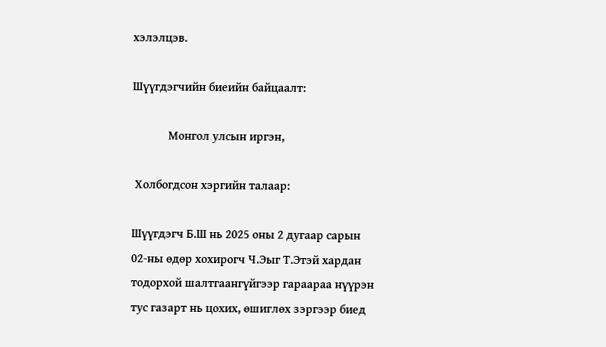хэлэлцэв.

Шүүгдэгчийн биеийн байцаалт:

            Монгол улсын иргэн,

 Холбогдсон хэргийн талаар:

Шүүгдэгч Б.Ш нь 2025 оны 2 дугаар сарын 02-ны өдөр хохирогч Ч.Эыг Т.Этэй хардан тодорхой шалтгаангүйгээр гараараа нүүрэн тус газарт нь цохих, өшиглөх зэргээр биед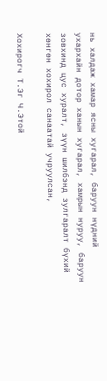нь халдаж хамар ясны хугарал, баруун нүдний ухархайн дотор ханын хугарал, хамрын нуруу, баруун зовхинд цус хуралт, зүүн шилбэнд зулгаралт бүхий хөнгөн хохирол санаатай учруулсан,

Хохирогч Т.Эг Ч.Этой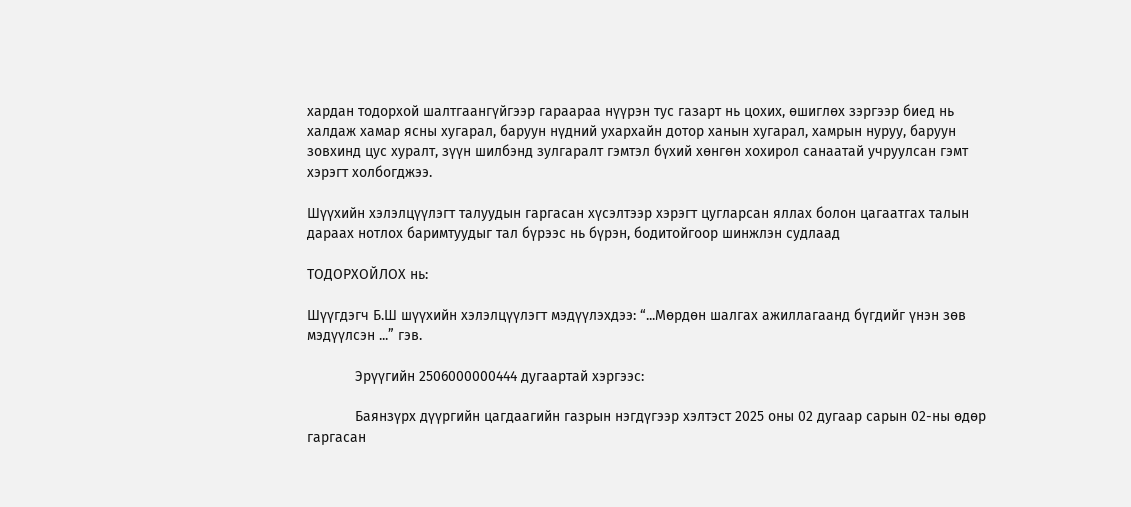хардан тодорхой шалтгаангүйгээр гараараа нүүрэн тус газарт нь цохих, өшиглөх зэргээр биед нь халдаж хамар ясны хугарал, баруун нүдний ухархайн дотор ханын хугарал, хамрын нуруу, баруун зовхинд цус хуралт, зүүн шилбэнд зулгаралт гэмтэл бүхий хөнгөн хохирол санаатай учруулсан гэмт хэрэгт холбогджээ.

Шүүхийн хэлэлцүүлэгт талуудын гаргасан хүсэлтээр хэрэгт цугларсан яллах болон цагаатгах талын дараах нотлох баримтуудыг тал бүрээс нь бүрэн, бодитойгоор шинжлэн судлаад

ТОДОРХОЙЛОХ нь:

Шүүгдэгч Б.Ш шүүхийн хэлэлцүүлэгт мэдүүлэхдээ: “...Мөрдөн шалгах ажиллагаанд бүгдийг үнэн зөв мэдүүлсэн ...” гэв.

            Эрүүгийн 2506000000444 дугаартай хэргээс:

            Баянзүрх дүүргийн цагдаагийн газрын нэгдүгээр хэлтэст 2025 оны 02 дугаар сарын 02-ны өдөр гаргасан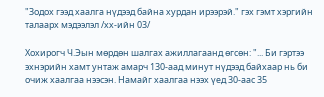"Зодох гээд хаалга нүдээд байна хурдан ирээрэй." гэх гэмт хэргийн талаарх мэдээлэл /хх-ийн 03/

Хохирогч Ч.Эын мөрдөн шалгах ажиллагаанд өгсөн: "... Би гэртээ эхнэрийн хамт унтаж амарч 130-аад минут нүдээд байхаар нь би очиж хаалгаа нээсэн. Намайг хаалгаа нээх үед 30-аас 35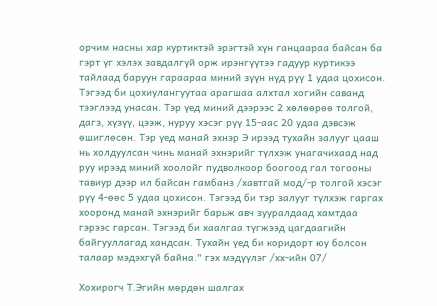орчим насны хар куртиктэй эрэгтэй хүн ганцаараа байсан ба гэрт үг хэлэх завдалгүй орж ирэнгүүтээ гадуур куртикээ тайлаад баруун гараараа миний зүүн нүд рүү 1 удаа цохисон. Тэгээд би цохиулангуутаа арагшаа алхтал хогийн саванд тээглээд унасан. Тэр үед миний дээрээс 2 хөлөөрөө толгой, дагз, хүзүү, цээж, нуруу хэсэг рүү 15-аас 20 удаа дэвсэж өшиглөсөн. Тэр үед манай эхнэр Э ирээд тухайн залууг цааш нь холдуулсан чинь манай эхнэрийг түлхэж унагачихаад над руу ирээд миний хоолойг пудволкоор боогоод гал тогооны тавиур дээр ил байсан гамбанз /хавтгай мод/-р толгой хэсэг рүү 4-өөс 5 удаа цохисон. Тэгээд би тэр залууг түлхэж гаргах хооронд манай эхнэрийг барьж авч зууралдаад хамтдаа гэрээс гарсан. Тэгээд би хаалгаа түгжээд цагдаагийн байгууллагад хандсан. Тухайн үед би коридорт юу болсон талаар мэдэхгүй байна." гэх мэдүүлэг /хх-ийн 07/

Хохирогч Т.Эгийн мөрдөн шалгах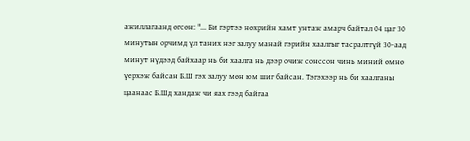ажиллагаанд өгсөн: "... Би гэртээ нөхрийн хамт унтаж амарч байтал 04 цаг 30 минутын орчимд үл таних нэг залуу манай гэрийн хаалгыг тасралтгүй 30-аад минут нүдээд байхаар нь би хаалга нь дээр очиж сонссон чинь миний өмнө үерхэж байсан Б.Ш гэх залуу мөн юм шиг байсан. Тэгэхээр нь би хаалганы цаанаас Б.Шд хандаж чи яах гээд байгаа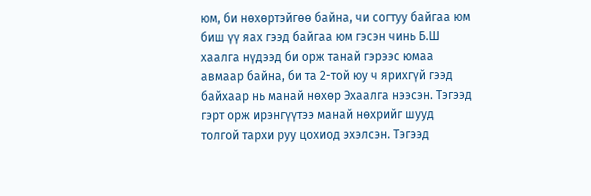юм, би нөхөртэйгөө байна, чи согтуу байгаа юм биш үү яах гээд байгаа юм гэсэн чинь Б.Ш хаалга нүдээд би орж танай гэрээс юмаа авмаар байна, би та 2-той юу ч ярихгүй гээд байхаар нь манай нөхөр Эхаалга нээсэн. Тэгээд гэрт орж ирэнгүүтээ манай нөхрийг шууд толгой тархи руу цохиод эхэлсэн. Тэгээд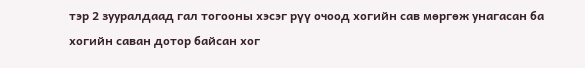тэр 2 зууралдаад гал тогооны хэсэг рүү очоод хогийн сав мөргөж унагасан ба хогийн саван дотор байсан хог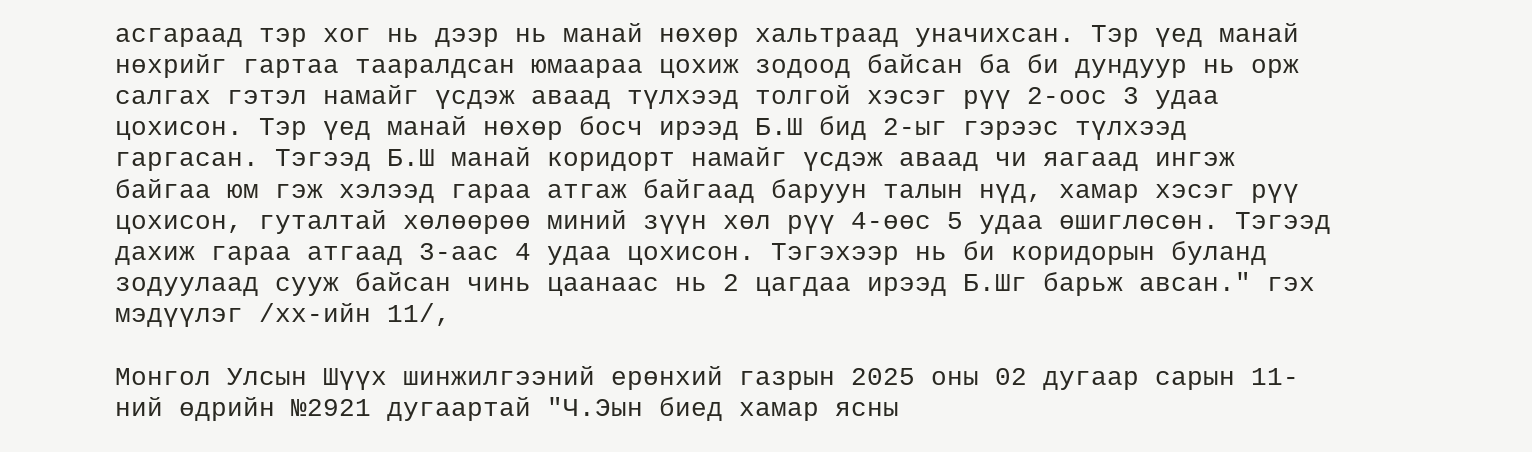асгараад тэр хог нь дээр нь манай нөхөр хальтраад уначихсан. Тэр үед манай нөхрийг гартаа тааралдсан юмаараа цохиж зодоод байсан ба би дундуур нь орж салгах гэтэл намайг үсдэж аваад түлхээд толгой хэсэг рүү 2-оос 3 удаа цохисон. Тэр үед манай нөхөр босч ирээд Б.Ш бид 2-ыг гэрээс түлхээд гаргасан. Тэгээд Б.Ш манай коридорт намайг үсдэж аваад чи яагаад ингэж байгаа юм гэж хэлээд гараа атгаж байгаад баруун талын нүд, хамар хэсэг рүү цохисон, гуталтай хөлөөрөө миний зүүн хөл рүү 4-өөс 5 удаа өшиглөсөн. Тэгээд дахиж гараа атгаад 3-аас 4 удаа цохисон. Тэгэхээр нь би коридорын буланд зодуулаад сууж байсан чинь цаанаас нь 2 цагдаа ирээд Б.Шг барьж авсан." гэх мэдүүлэг /хх-ийн 11/,

Монгол Улсын Шүүх шинжилгээний ерөнхий газрын 2025 оны 02 дугаар сарын 11-ний өдрийн №2921 дугаартай "Ч.Эын биед хамар ясны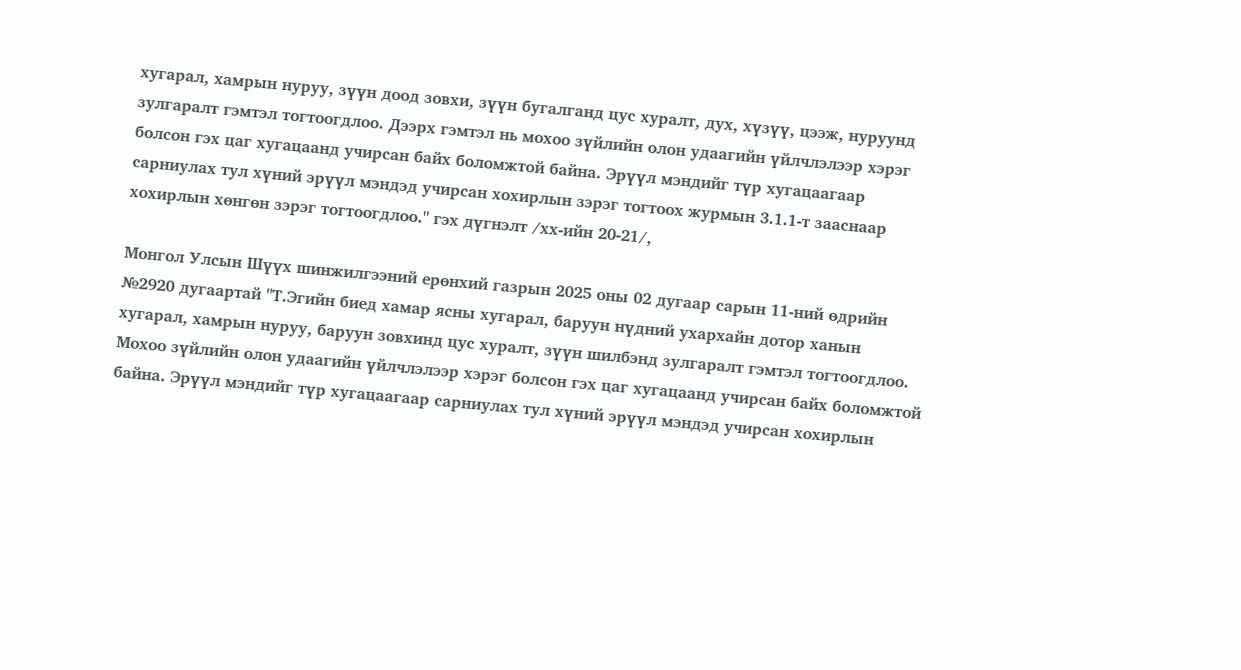хугарал, хамрын нуруу, зүүн доод зовхи, зүүн бугалганд цус хуралт, дух, хүзүү, цээж, нуруунд зулгаралт гэмтэл тогтоогдлоо. Дээрх гэмтэл нь мохоо зүйлийн олон удаагийн үйлчлэлээр хэрэг болсон гэх цаг хугацаанд учирсан байх боломжтой байна. Эрүүл мэндийг түр хугацаагаар сарниулах тул хүний эрүүл мэндэд учирсан хохирлын зэрэг тогтоох журмын 3.1.1-т зааснаар хохирлын хөнгөн зэрэг тогтоогдлоо." гэх дүгнэлт /хх-ийн 20-21/,

Монгол Улсын Шүүх шинжилгээний ерөнхий газрын 2025 оны 02 дугаар сарын 11-ний өдрийн №2920 дугаартай "Т.Эгийн биед хамар ясны хугарал, баруун нүдний ухархайн дотор ханын хугарал, хамрын нуруу, баруун зовхинд цус хуралт, зүүн шилбэнд зулгаралт гэмтэл тогтоогдлоо. Мохоо зүйлийн олон удаагийн үйлчлэлээр хэрэг болсон гэх цаг хугацаанд учирсан байх боломжтой байна. Эрүүл мэндийг түр хугацаагаар сарниулах тул хүний эрүүл мэндэд учирсан хохирлын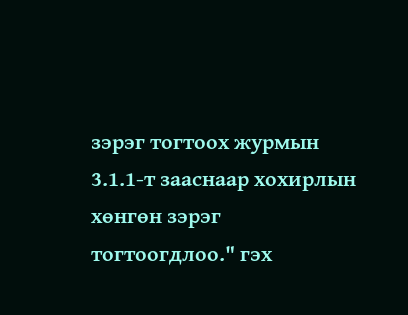зэрэг тогтоох журмын 3.1.1-т зааснаар хохирлын хөнгөн зэрэг тогтоогдлоо." гэх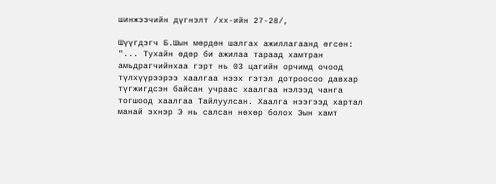шинжээчийн дүгнэлт /хх-ийн 27-28/,

Шүүгдэгч Б.Шын мөрдөн шалгах ажиллагаанд өгсөн: "... Тухайн өдөр би ажилаа тараад хамтран амьдрагчийнхаа гэрт нь 03 цагийн орчимд очоод түлхүүрээрээ хаалгаа нээх гэтэл дотроосоо давхар түгжигдсэн байсан учраас хаалгаа нэлээд чанга тогшоод хаалгаа Тайлуулсан. Хаалга нээгээд хартал манай эхнэр Э нь салсан нөхөр болох Эын хамт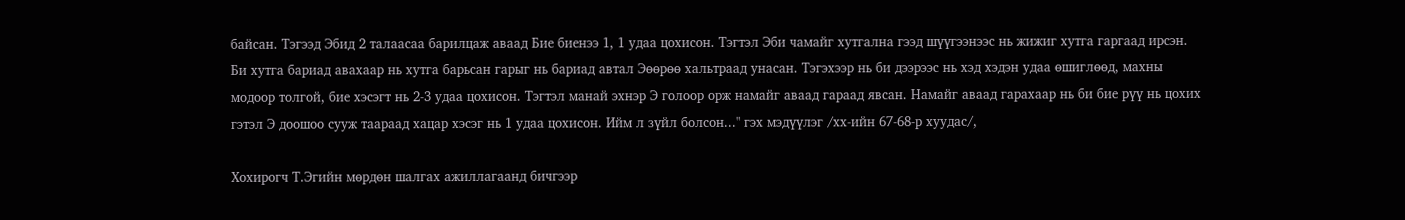байсан. Тэгээд Эбид 2 талаасаа барилцаж аваад Бие биенээ 1, 1 удаа цохисон. Тэгтэл Эби чамайг хутгална гээд шүүгээнээс нь жижиг хутга гаргаад ирсэн. Би хутга бариад авахаар нь хутга барьсан гарыг нь бариад автал Эөөрөө хальтраад унасан. Тэгэхээр нь би дээрээс нь хэд хэдэн удаа өшиглөөд, махны модоор толгой, бие хэсэгт нь 2-3 удаа цохисон. Тэгтэл манай эхнэр Э голоор орж намайг аваад гараад явсан. Намайг аваад гарахаар нь би бие рүү нь цохих гэтэл Э доошоо сууж таараад хацар хэсэг нь 1 удаа цохисон. Ийм л зүйл болсон..." гэх мэдүүлэг /хх-ийн 67-68-р хуудас/,

Хохирогч Т.Эгийн мөрдөн шалгах ажиллагаанд бичгээр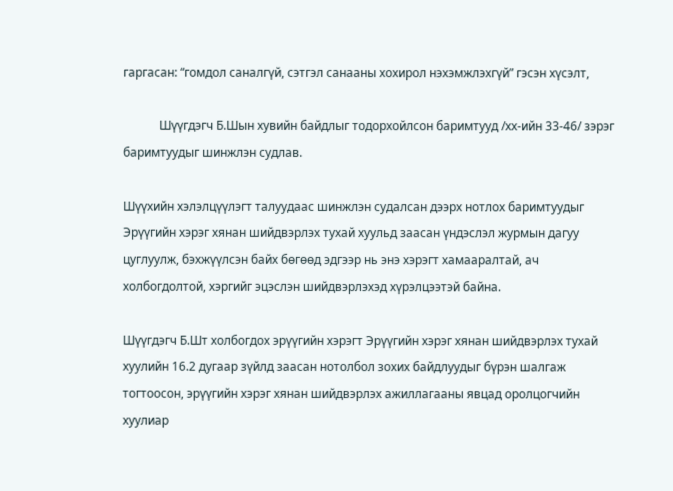гаргасан: “гомдол саналгүй, сэтгэл санааны хохирол нэхэмжлэхгүй” гэсэн хүсэлт,

            Шүүгдэгч Б.Шын хувийн байдлыг тодорхойлсон баримтууд /хх-ийн 33-46/ зэрэг баримтуудыг шинжлэн судлав.

Шүүхийн хэлэлцүүлэгт талуудаас шинжлэн судалсан дээрх нотлох баримтуудыг Эрүүгийн хэрэг хянан шийдвэрлэх тухай хуульд заасан үндэслэл журмын дагуу цуглуулж, бэхжүүлсэн байх бөгөөд эдгээр нь энэ хэрэгт хамааралтай, ач холбогдолтой, хэргийг эцэслэн шийдвэрлэхэд хүрэлцээтэй байна.

Шүүгдэгч Б.Шт холбогдох эрүүгийн хэрэгт Эрүүгийн хэрэг хянан шийдвэрлэх тухай хуулийн 16.2 дугаар зүйлд заасан нотолбол зохих байдлуудыг бүрэн шалгаж тогтоосон, эрүүгийн хэрэг хянан шийдвэрлэх ажиллагааны явцад оролцогчийн хуулиар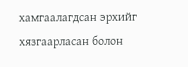хамгаалагдсан эрхийг хязгаарласан болон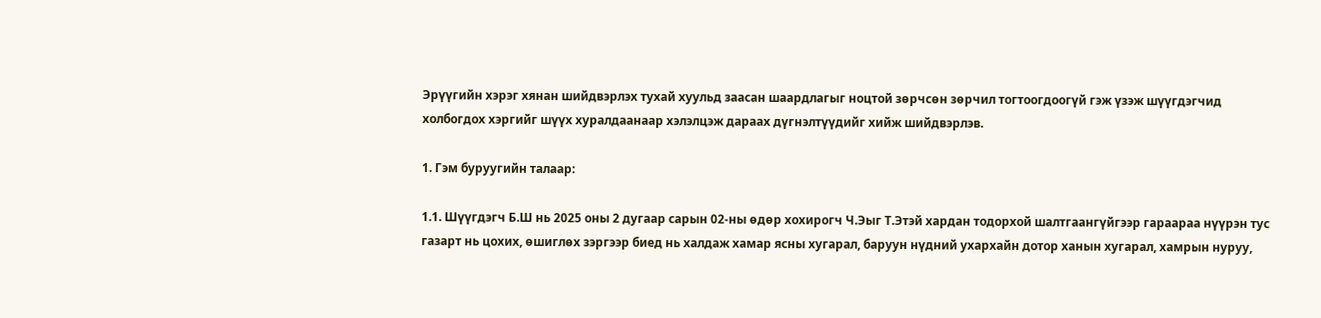Эрүүгийн хэрэг хянан шийдвэрлэх тухай хуульд заасан шаардлагыг ноцтой зөрчсөн зөрчил тогтоогдоогүй гэж үзэж шүүгдэгчид холбогдох хэргийг шүүх хуралдаанаар хэлэлцэж дараах дүгнэлтүүдийг хийж шийдвэрлэв.

1. Гэм буруугийн талаар:

1.1. Шүүгдэгч Б.Ш нь 2025 оны 2 дугаар сарын 02-ны өдөр хохирогч Ч.Эыг Т.Этэй хардан тодорхой шалтгаангүйгээр гараараа нүүрэн тус газарт нь цохих, өшиглөх зэргээр биед нь халдаж хамар ясны хугарал, баруун нүдний ухархайн дотор ханын хугарал, хамрын нуруу,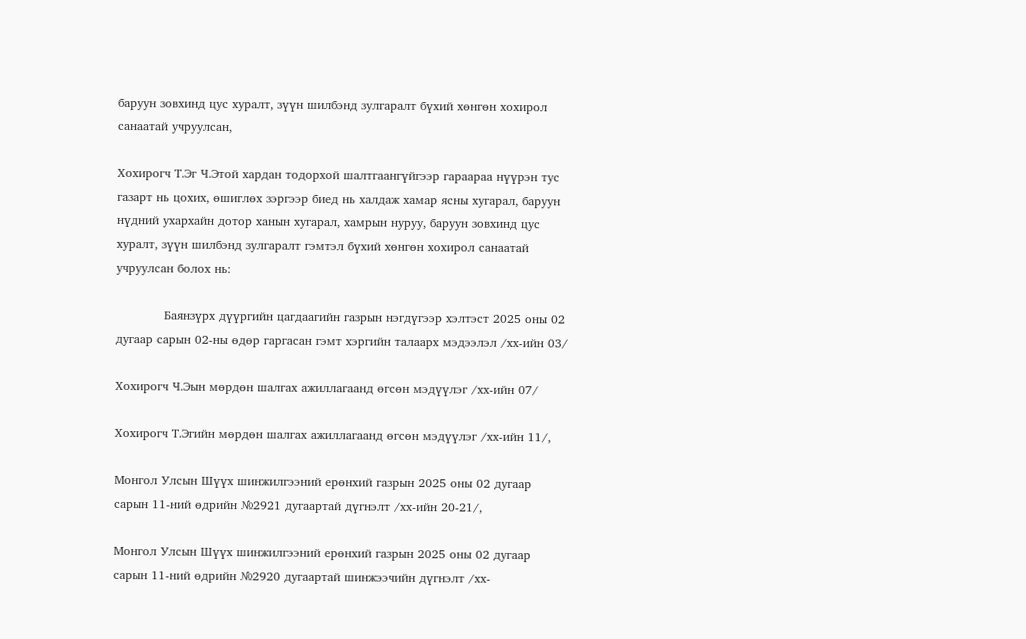баруун зовхинд цус хуралт, зүүн шилбэнд зулгаралт бүхий хөнгөн хохирол санаатай учруулсан,

Хохирогч Т.Эг Ч.Этой хардан тодорхой шалтгаангүйгээр гараараа нүүрэн тус газарт нь цохих, өшиглөх зэргээр биед нь халдаж хамар ясны хугарал, баруун нүдний ухархайн дотор ханын хугарал, хамрын нуруу, баруун зовхинд цус хуралт, зүүн шилбэнд зулгаралт гэмтэл бүхий хөнгөн хохирол санаатай учруулсан болох нь:

            Баянзүрх дүүргийн цагдаагийн газрын нэгдүгээр хэлтэст 2025 оны 02 дугаар сарын 02-ны өдөр гаргасан гэмт хэргийн талаарх мэдээлэл /хх-ийн 03/

Хохирогч Ч.Эын мөрдөн шалгах ажиллагаанд өгсөн мэдүүлэг /хх-ийн 07/

Хохирогч Т.Эгийн мөрдөн шалгах ажиллагаанд өгсөн мэдүүлэг /хх-ийн 11/,

Монгол Улсын Шүүх шинжилгээний ерөнхий газрын 2025 оны 02 дугаар сарын 11-ний өдрийн №2921 дугаартай дүгнэлт /хх-ийн 20-21/,

Монгол Улсын Шүүх шинжилгээний ерөнхий газрын 2025 оны 02 дугаар сарын 11-ний өдрийн №2920 дугаартай шинжээчийн дүгнэлт /хх-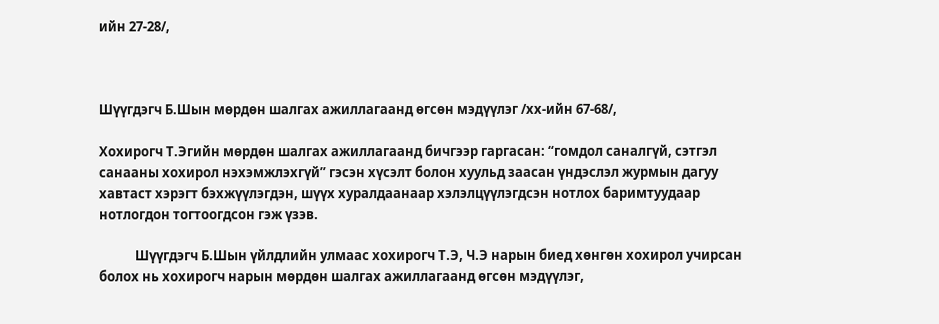ийн 27-28/,



Шүүгдэгч Б.Шын мөрдөн шалгах ажиллагаанд өгсөн мэдүүлэг /хх-ийн 67-68/,

Хохирогч Т.Эгийн мөрдөн шалгах ажиллагаанд бичгээр гаргасан: “гомдол саналгүй, сэтгэл санааны хохирол нэхэмжлэхгүй” гэсэн хүсэлт болон хуульд заасан үндэслэл журмын дагуу хавтаст хэрэгт бэхжүүлэгдэн, шүүх хуралдаанаар хэлэлцүүлэгдсэн нотлох баримтуудаар нотлогдон тогтоогдсон гэж үзэв.

            Шүүгдэгч Б.Шын үйлдлийн улмаас хохирогч Т.Э, Ч.Э нарын биед хөнгөн хохирол учирсан болох нь хохирогч нарын мөрдөн шалгах ажиллагаанд өгсөн мэдүүлэг,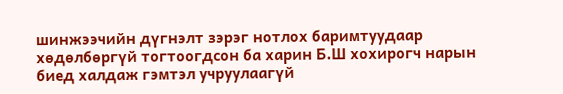шинжээчийн дүгнэлт зэрэг нотлох баримтуудаар хөдөлбөргүй тогтоогдсон ба харин Б.Ш хохирогч нарын биед халдаж гэмтэл учруулаагүй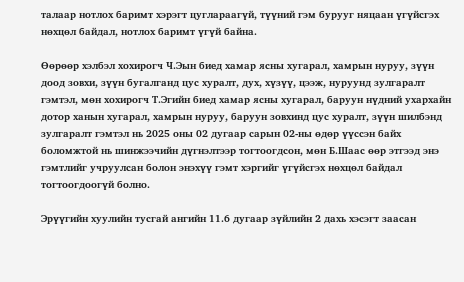талаар нотлох баримт хэрэгт цуглараагүй, түүний гэм бурууг няцаан үгүйсгэх нөхцөл байдал, нотлох баримт үгүй байна.

Өөрөөр хэлбэл хохирогч Ч.Эын биед хамар ясны хугарал, хамрын нуруу, зүүн доод зовхи, зүүн бугалганд цус хуралт, дух, хүзүү, цээж, нуруунд зулгаралт гэмтэл, мөн хохирогч Т.Эгийн биед хамар ясны хугарал, баруун нүдний ухархайн дотор ханын хугарал, хамрын нуруу, баруун зовхинд цус хуралт, зүүн шилбэнд зулгаралт гэмтэл нь 2025 оны 02 дугаар сарын 02-ны өдөр үүссэн байх боломжтой нь шинжээчийн дүгнэлтээр тогтоогдсон, мөн Б.Шаас өөр этгээд энэ гэмтлийг учруулсан болон энэхүү гэмт хэргийг үгүйсгэх нөхцөл байдал тогтоогдоогүй болно.

Эрүүгийн хуулийн тусгай ангийн 11.6 дугаар зүйлийн 2 дахь хэсэгт заасан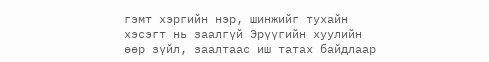гэмт хэргийн нэр, шинжийг тухайн хэсэгт нь заалгүй Эрүүгийн хуулийн өөр зүйл, заалтаас иш татах байдлаар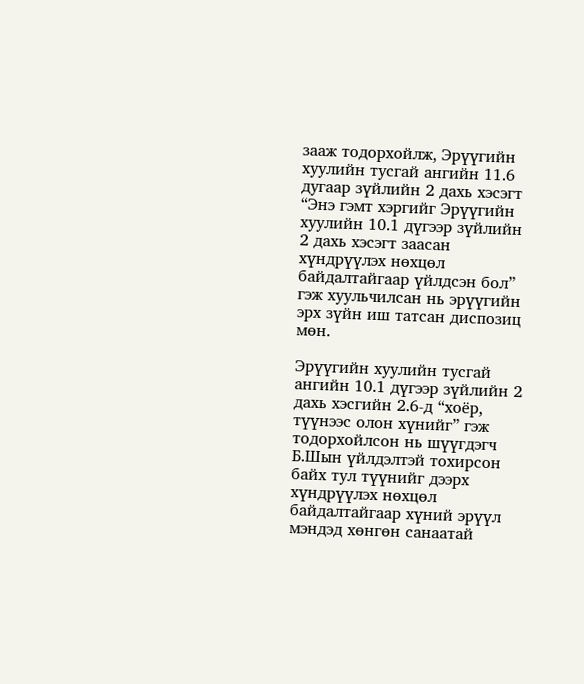зааж тодорхойлж, Эрүүгийн хуулийн тусгай ангийн 11.6 дугаар зүйлийн 2 дахь хэсэгт “Энэ гэмт хэргийг Эрүүгийн хуулийн 10.1 дүгээр зүйлийн 2 дахь хэсэгт заасан хүндрүүлэх нөхцөл байдалтайгаар үйлдсэн бол” гэж хуульчилсан нь эрүүгийн эрх зүйн иш татсан диспозиц мөн.

Эрүүгийн хуулийн тусгай ангийн 10.1 дүгээр зүйлийн 2 дахь хэсгийн 2.6-д “хоёр, түүнээс олон хүнийг” гэж тодорхойлсон нь шүүгдэгч Б.Шын үйлдэлтэй тохирсон байх тул түүнийг дээрх хүндрүүлэх нөхцөл байдалтайгаар хүний эрүүл мэндэд хөнгөн санаатай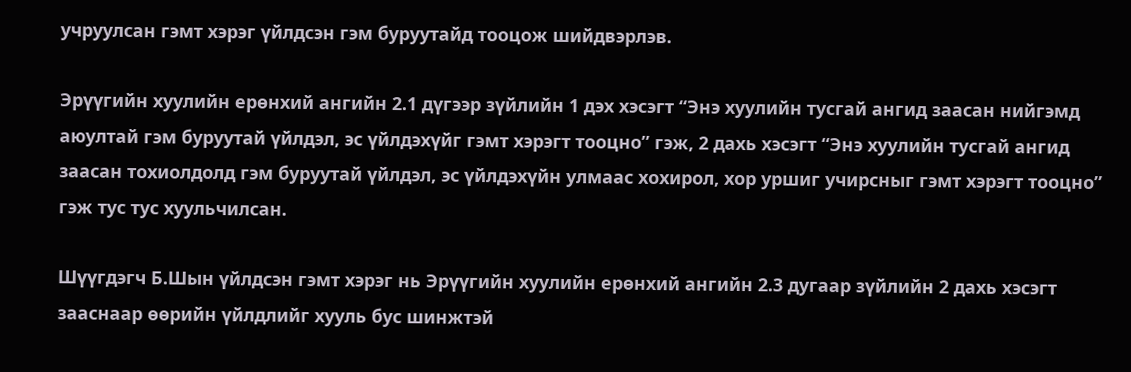учруулсан гэмт хэрэг үйлдсэн гэм буруутайд тооцож шийдвэрлэв.

Эрүүгийн хуулийн ерөнхий ангийн 2.1 дүгээр зүйлийн 1 дэх хэсэгт “Энэ хуулийн тусгай ангид заасан нийгэмд аюултай гэм буруутай үйлдэл, эс үйлдэхүйг гэмт хэрэгт тооцно” гэж, 2 дахь хэсэгт “Энэ хуулийн тусгай ангид заасан тохиолдолд гэм буруутай үйлдэл, эс үйлдэхүйн улмаас хохирол, хор уршиг учирсныг гэмт хэрэгт тооцно” гэж тус тус хуульчилсан.

Шүүгдэгч Б.Шын үйлдсэн гэмт хэрэг нь Эрүүгийн хуулийн ерөнхий ангийн 2.3 дугаар зүйлийн 2 дахь хэсэгт зааснаар өөрийн үйлдлийг хууль бус шинжтэй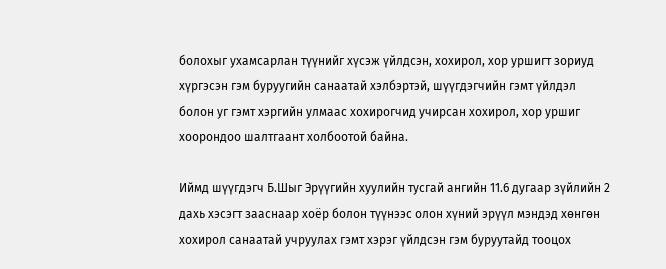болохыг ухамсарлан түүнийг хүсэж үйлдсэн, хохирол, хор уршигт зориуд хүргэсэн гэм буруугийн санаатай хэлбэртэй, шүүгдэгчийн гэмт үйлдэл болон уг гэмт хэргийн улмаас хохирогчид учирсан хохирол, хор уршиг хоорондоо шалтгаант холбоотой байна.

Иймд шүүгдэгч Б.Шыг Эрүүгийн хуулийн тусгай ангийн 11.6 дугаар зүйлийн 2 дахь хэсэгт зааснаар хоёр болон түүнээс олон хүний эрүүл мэндэд хөнгөн хохирол санаатай учруулах гэмт хэрэг үйлдсэн гэм буруутайд тооцох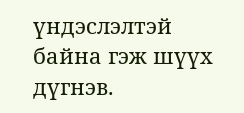үндэслэлтэй байна гэж шүүх дүгнэв.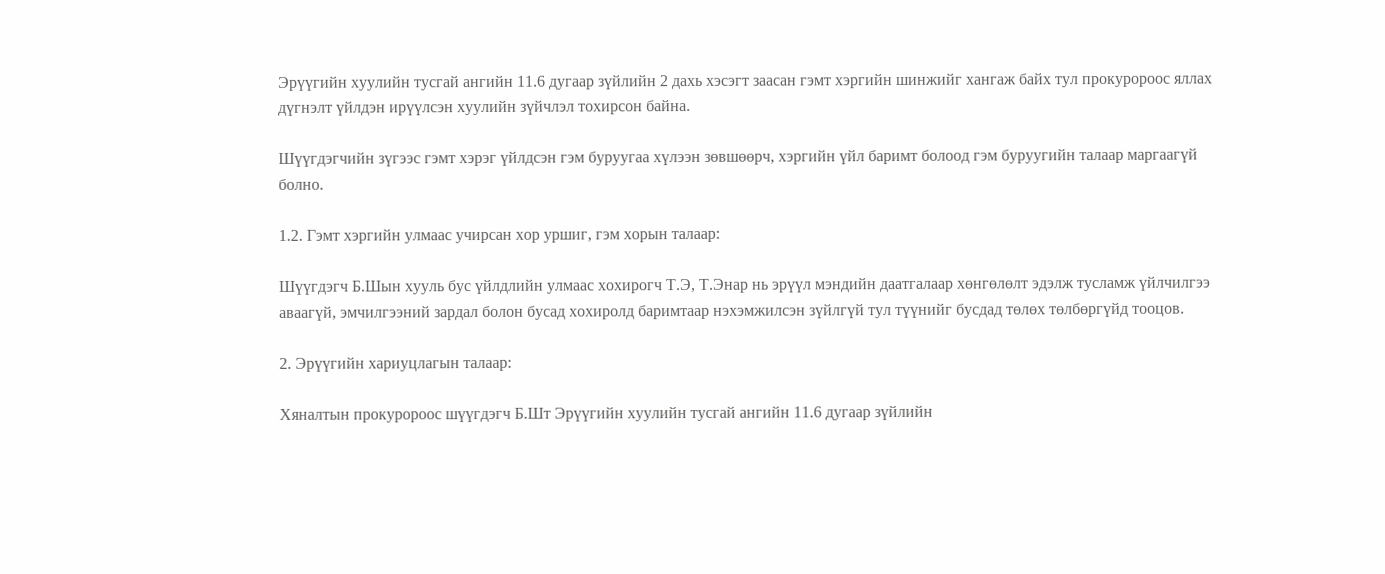Эрүүгийн хуулийн тусгай ангийн 11.6 дугаар зүйлийн 2 дахь хэсэгт заасан гэмт хэргийн шинжийг хангаж байх тул прокуророос яллах дүгнэлт үйлдэн ирүүлсэн хуулийн зүйчлэл тохирсон байна.

Шүүгдэгчийн зүгээс гэмт хэрэг үйлдсэн гэм буруугаа хүлээн зөвшөөрч, хэргийн үйл баримт болоод гэм буруугийн талаар маргаагүй болно.

1.2. Гэмт хэргийн улмаас учирсан хор уршиг, гэм хорын талаар:

Шүүгдэгч Б.Шын хууль бус үйлдлийн улмаас хохирогч Т.Э, Т.Энар нь эрүүл мэндийн даатгалаар хөнгөлөлт эдэлж тусламж үйлчилгээ аваагүй, эмчилгээний зардал болон бусад хохиролд баримтаар нэхэмжилсэн зүйлгүй тул түүнийг бусдад төлөх төлбөргүйд тооцов.

2. Эрүүгийн хариуцлагын талаар:

Хяналтын прокуророос шүүгдэгч Б.Шт Эрүүгийн хуулийн тусгай ангийн 11.6 дугаар зүйлийн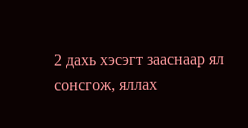2 дахь хэсэгт зааснаар ял сонсгож, яллах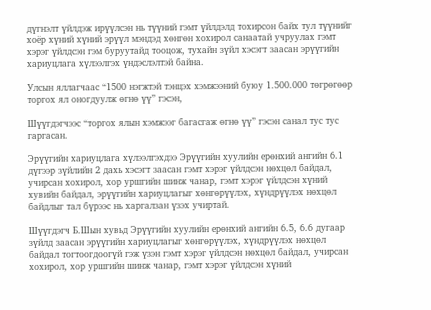дүгнэлт үйлдэж ирүүлсэн нь түүний гэмт үйлдэлд тохирсон байх тул түүнийг хоёр хүний хүний эрүүл мэндэд хөнгөн хохирол санаатай учруулах гэмт хэрэг үйлдсэн гэм буруутайд тооцож, тухайн зүйл хэсэгт заасан эрүүгийн хариуцлага хүлээлгэх үндэслэлтэй байна.

Улсын яллагчаас “1500 нэгжтэй тэнцэх хэмжээний буюу 1.500.000 төгрөгөөр торгох ял оногдуулж өгнө үү” гэсэн,

Шүүгдэгчээс “торгох ялын хэмжээг багасгаж өгнө үү” гэсэн санал тус тус гаргасан.

Эрүүгийн хариуцлага хүлээлгэхдээ Эрүүгийн хуулийн ерөнхий ангийн 6.1 дүгээр зүйлийн 2 дахь хэсэгт заасан гэмт хэрэг үйлдсэн нөхцөл байдал, учирсан хохирол, хор уршгийн шинж чанар, гэмт хэрэг үйлдсэн хүний хувийн байдал, эрүүгийн хариуцлагыг хөнгөрүүлэх, хүндрүүлэх нөхцөл байдлыг тал бүрээс нь харгалзан үзэх учиртай.

Шүүгдэгч Б.Шын хувьд Эрүүгийн хуулийн ерөнхий ангийн 6.5, 6.6 дугаар зүйлд заасан эрүүгийн хариуцлагыг хөнгөрүүлэх, хүндрүүлэх нөхцөл байдал тогтоогдоогүй гэж үзэн гэмт хэрэг үйлдсэн нөхцөл байдал, учирсан хохирол, хор уршгийн шинж чанар, гэмт хэрэг үйлдсэн хүний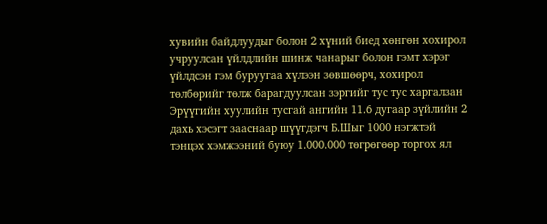хувийн байдлуудыг болон 2 хүний биед хөнгөн хохирол учруулсан үйлдлийн шинж чанарыг болон гэмт хэрэг үйлдсэн гэм буруугаа хүлээн зөвшөөрч, хохирол төлбөрийг төлж барагдуулсан зэргийг тус тус харгалзан Эрүүгийн хуулийн тусгай ангийн 11.6 дугаар зүйлийн 2 дахь хэсэгт зааснаар шүүгдэгч Б.Шыг 1000 нэгжтэй тэнцэх хэмжээний буюу 1.000.000 төгрөгөөр торгох ял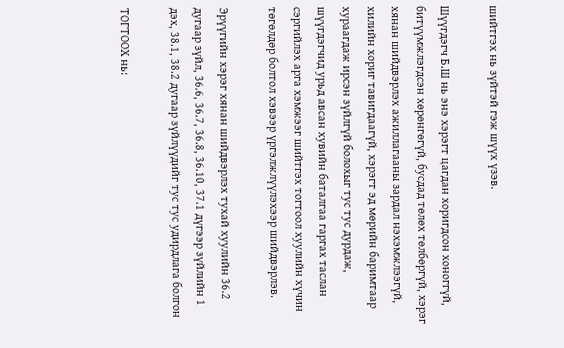шийтгэх нь зүйтэй гэж шүүх үзэв.

Шүүгдэгч Б.Ш нь энэ хэрэгт цагдан хоригдсон хоноггүй,  битүүмжлэгдсэн хөрөнгөгүй, бусдад төлөх төлбөргүй, хэрэг хянан шийдвэрлэх ажиллагааны зардал нэхэмжлээгүй, хилийн хориг тавигдаагүй, хэрэгт эд мөрийн баримтаар хураагдаж ирсэн зүйлгүй болохыг тус тус дурдаж, шүүгдэгчид урьд авсан хувийн баталгаа гаргах таслан сэргийлэх арга хэмжээг шийтгэх тогтоол хуулийн хүчин төгөлдөр болтол хэвээр үргэлжлүүлэхээр шийдвэрлэв.

Эрүүгийн хэрэг хянан шийдвэрлэх тухай хуулийн 36.2 дугаар зүйл, 36.6, 36.7, 36.8, 36.10, 37.1 дүгээр зүйлийн 1 дэх, 38.1, 38.2 дугаар зүйлүүдийг тус тус удирдлага болгон

ТОГТООХ нь: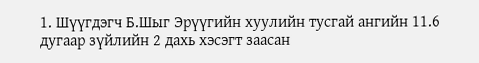1. Шүүгдэгч Б.Шыг Эрүүгийн хуулийн тусгай ангийн 11.6 дугаар зүйлийн 2 дахь хэсэгт заасан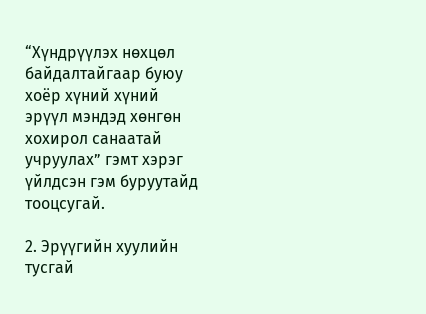“Хүндрүүлэх нөхцөл байдалтайгаар буюу хоёр хүний хүний эрүүл мэндэд хөнгөн хохирол санаатай учруулах” гэмт хэрэг үйлдсэн гэм буруутайд тооцсугай.

2. Эрүүгийн хуулийн тусгай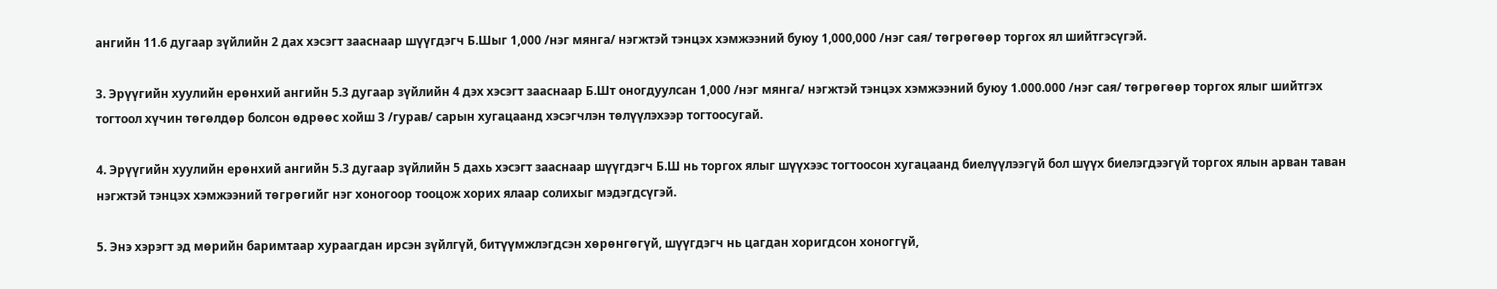ангийн 11.6 дугаар зүйлийн 2 дах хэсэгт зааснаар шүүгдэгч Б.Шыг 1,000 /нэг мянга/ нэгжтэй тэнцэх хэмжээний буюу 1,000,000 /нэг сая/ төгрөгөөр торгох ял шийтгэсүгэй.

3. Эрүүгийн хуулийн ерөнхий ангийн 5.3 дугаар зүйлийн 4 дэх хэсэгт зааснаар Б.Шт оногдуулсан 1,000 /нэг мянга/ нэгжтэй тэнцэх хэмжээний буюу 1.000.000 /нэг сая/ төгрөгөөр торгох ялыг шийтгэх тогтоол хүчин төгөлдөр болсон өдрөөс хойш 3 /гурав/ сарын хугацаанд хэсэгчлэн төлүүлэхээр тогтоосугай.

4. Эрүүгийн хуулийн ерөнхий ангийн 5.3 дугаар зүйлийн 5 дахь хэсэгт зааснаар шүүгдэгч Б.Ш нь торгох ялыг шүүхээс тогтоосон хугацаанд биелүүлээгүй бол шүүх биелэгдээгүй торгох ялын арван таван нэгжтэй тэнцэх хэмжээний төгрөгийг нэг хоногоор тооцож хорих ялаар солихыг мэдэгдсүгэй.

5. Энэ хэрэгт эд мөрийн баримтаар хураагдан ирсэн зүйлгүй, битүүмжлэгдсэн хөрөнгөгүй, шүүгдэгч нь цагдан хоригдсон хоноггүй,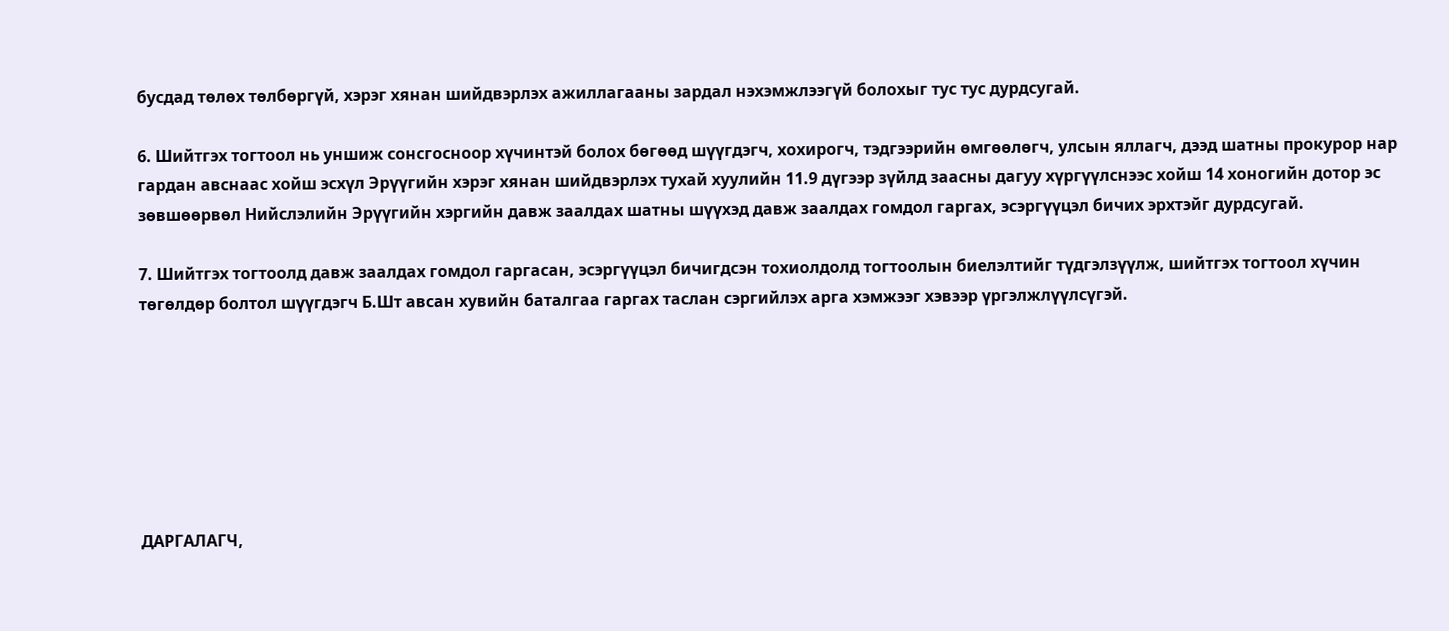бусдад төлөх төлбөргүй, хэрэг хянан шийдвэрлэх ажиллагааны зардал нэхэмжлээгүй болохыг тус тус дурдсугай.

6. Шийтгэх тогтоол нь уншиж сонсгосноор хүчинтэй болох бөгөөд шүүгдэгч, хохирогч, тэдгээрийн өмгөөлөгч, улсын яллагч, дээд шатны прокурор нар гардан авснаас хойш эсхүл Эрүүгийн хэрэг хянан шийдвэрлэх тухай хуулийн 11.9 дүгээр зүйлд заасны дагуу хүргүүлснээс хойш 14 хоногийн дотор эс зөвшөөрвөл Нийслэлийн Эрүүгийн хэргийн давж заалдах шатны шүүхэд давж заалдах гомдол гаргах, эсэргүүцэл бичих эрхтэйг дурдсугай.

7. Шийтгэх тогтоолд давж заалдах гомдол гаргасан, эсэргүүцэл бичигдсэн тохиолдолд тогтоолын биелэлтийг түдгэлзүүлж, шийтгэх тогтоол хүчин төгөлдөр болтол шүүгдэгч Б.Шт авсан хувийн баталгаа гаргах таслан сэргийлэх арга хэмжээг хэвээр үргэлжлүүлсүгэй.







ДАРГАЛАГЧ,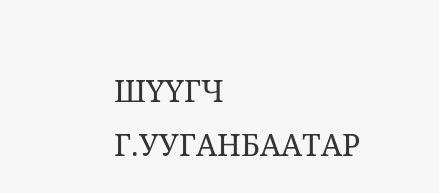ШҮҮГЧ                                    Г.УУГАНБААТАР